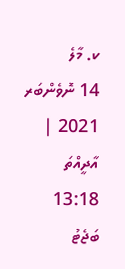ކ. މާލެ
14 ނޮވެންބަރ 2021 | އާދީއްތަ 13:18
ބަޖެޓު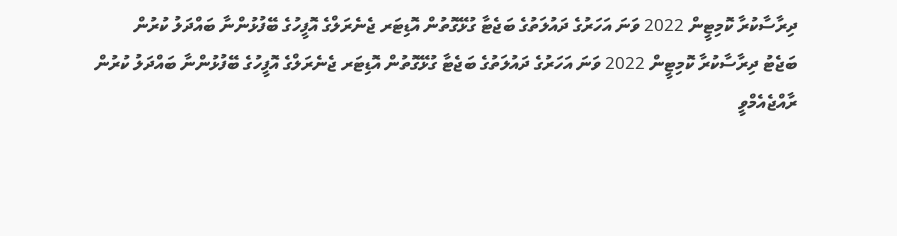ދިރާސާކުރާ ކޮމިޓީން 2022 ވަނަ އަހަރުގެ ދައުލަތުގެ ބަޖެޓާ ގުޅޭގޮތުން އޮޑިޓަރ ޖެނެރަލްގެ އޮފީހުގެ ބޭފުޅުންނާ ބައްދަލު ކުރުން
ބަޖެޓު ދިރާސާކުރާ ކޮމިޓީން 2022 ވަނަ އަހަރުގެ ދައުލަތުގެ ބަޖެޓާ ގުޅޭގޮތުން އޮޑިޓަރ ޖެނެރަލްގެ އޮފީހުގެ ބޭފުޅުންނާ ބައްދަލު ކުރުން
ރާއްޖެއެމްވީ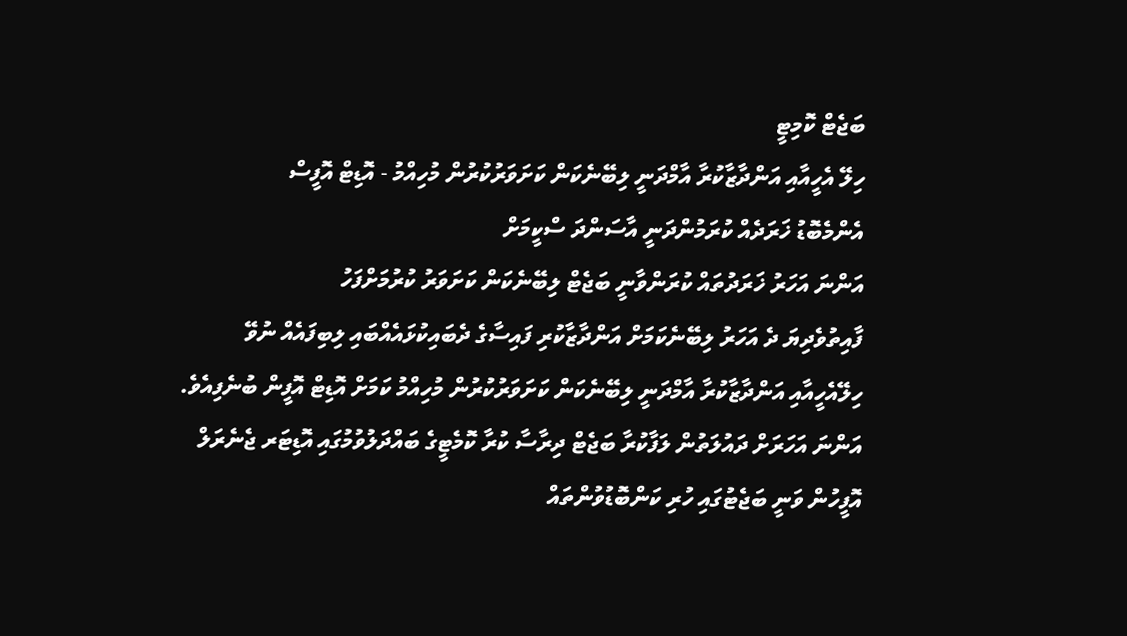ބަޖެޓް ކޮމިޓީ
ހިލޭ އެހީއާއި އަންދާޒާކުރާ އާމްދަނީ ލިބޭނެކަން ކަށަވަރުކުރުން މުހިއްމު - އޮޑިޓް އޮފީސް
އެންމެބޮޑު ޚަރަދެއް ކުރަމުންދަނީ އާސަންދަ ސްކީމަށް
އަންނަ އަހަރު ޚަރަދުތައް ކުރަންވާނީ ބަޖެޓް ލިބޭނެކަން ކަށަވަރު ކުރުމަށްފަހު
ފާއިތުވެދިޔަ ދެ އަހަރު ލިބޭނެކަމަށް އަންދާޒާކުރި ފައިސާގެ ދެބައިކުޅައެއްބައި ލިބިފައެއް ނުވޭ
ހިލޭއެހީއާއި އަންދާޒާކުރާ އާމްދަނީ ލިބޭނެކަން ކަށަވަރުކުރުން މުހިއްމު ކަމަށް އޮޑިޓް އޮފީން ބުނެފިއެވެ.
އަންނަ އަހަރަށް ދައުލަތުން ލަފާކުރާ ބަޖެޓް ދިރާސާ ކުރާ ކޮމެޓީގެ ބައްދަލުވުމުގައި އޮޑިޓަރ ޖެނެރަލް އޮފީހުން ވަނީ ބަޖެޓުގައި ހުރި ކަންބޮޑުވުންތައް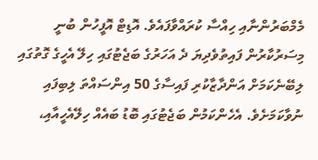މެމްބަރުންނާއި ހިއްސާ ކުރައްވާފައެވެ. އޮޑިޓް އޮފީހުން ބުނީ މިސަރުކާރުން ފައިތުވެދިޔަ ދެ އަހަރުގެ ބަޖެޓުގައި ހިލޭ އެހީގެ ގޮތުގައި ލިބޭނެކަމަށް އަންދާޒާކުރި ފައިސާގެ 50 އިންސައްތަ ލިބިފައި ނުވާކަމަށެވެ. އެހެންކަމުން ބަޖެޓުގައި ބޮޑު ބައެއް ހިލޭއެހީއާއި،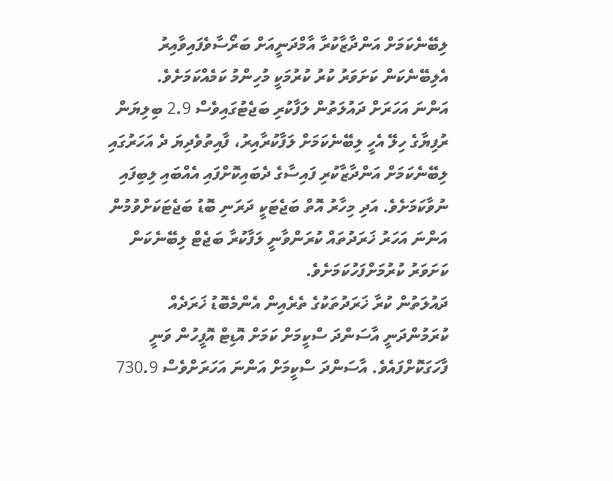ލިބޭނެކަމަށް އަންދާޒާކުރާ އާމްދަނީއަށް ބަރޯސާވެފައިވާއިރު އެލިބޭނެކަން ކަށަވަރު ކުރު ކުރުމަކީ މުހިންމު ކަމެއްކަމަށެވެ.
އަންނަ އަހަރަށް ދައުލަތުން ލަފާކުރި ބަޖެޓުގައިވެސް 2.9 ބިލިޔަން ރުފިޔާގެ ހިލޭ އެހީ ލިބޭނެކަމަށް ލަފާކުރާއިރު، ފާއިތުވެދިޔަ ދެ އަހަރުގައި ލިބޭނެކަމަށް އަންދާޒާކުރި ފައިސާގެ ދެބައިކޮށްފައި އެއްބައި ލިބިފައި ނުވާކަމަށެވެ. އަދި މިހާރު އޮތް ބަޖެޓަކީ ދަރަނި ބޮޑު ބަޖެޓަކަށްވުމުން އަންނަ އަހަރު ޚަރަދުތައް ކުރަންވާނީ ލަފާކުރާ ބަޖެޓް ލިބޭނެކަން ކަށަވަރު ކުރުމަށްފަހުކަމަށެވެ.
ދައުލަތުން ކުރާ ޚަރަދުތަކުގެ ތެރެއިން އެންމެބޮޑު ޚަރަދެއް ކުރަމުންދަނީ އާސަންދަ ސްކީމަށް ކަމަށް އޮޑިޓް އޮފީހުން ވަނީ ފާހަގަކޮށްފައެވެ. އާސަންދަ ސްކީމަށް އަންނަ އަހަރަށްވެސް 730.9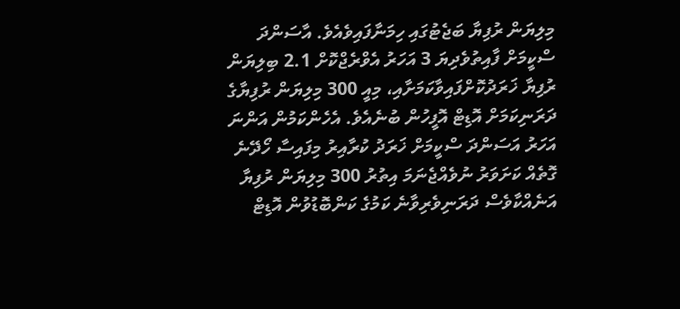މިލިޔަން ރުފިޔާ ބަޖެޓުގައި ހިމަނާފައިވެއެވެ. އާސަންދަ ސްކީމަށް ފާއިތުވެދިޔަ 3 އަހަރު އެވްރެޖްކޮށް 2.1 ބިލިޔަން ރުފިޔާ ޚަރަދުކޮށްފައިވާކަމަށާއި، މިއީ 300 މިލިޔަން ރުފިޔާގެ ދަރަނިކަމަށް އޮޑިޓް އޮފީހުން ބުނެއެވެ. އެހެންކަމުން އަންނަ އަހަރު އަސަންދަ ސްކީމަށް ޚަރަދު ކުރާއިރު މިފައިސާ ހޯދޭނެ ގޮތެއް ކަށަވަރު ނުވެއްޖެނަމަ އިތުރު 300 މިލިޔަން ރުފިޔާ އަނެއްކާވެސް ދަރަނިވެރިވާނެ ކަމުގެ ކަންބޮޑުވުން އޮޑިޓް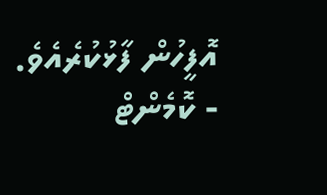އޮފީހުން ފާޅުކުރެއެވެ.
- ކޮމެންޓް